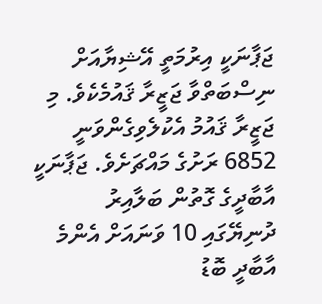ޖަޕާނަކީ އިރުމަތީ އޭޝިޔާއަށް ނިސްބަތްވާ ޖަޒީރާ ޤައުމެކެވެ. މި ޖަޒީރާ ޤައުމު އެކުލެވިގެންވަނީ 6852 ރަށުގެ މައްޗަށެވެ. ޖަޕާނަކީ އާބާދީގެ ގޮތުން ބަލާއިރު ދުނިޔޭގައި 10 ވަނައަށް އެންމެ އާބާދީ ބޮޑު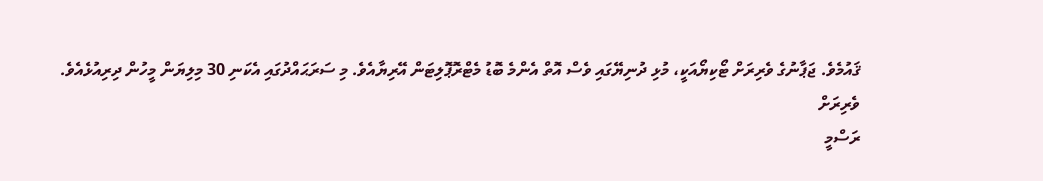ޤައުމެވެ. ޖަޕާނުގެ ވެރިރަށް ޓޯކިޔޯއަކީ، މުޅި ދުނިޔޭގައި ވެސް އޮތް އެންމެ ބޮޑު މެޓްރޮޕޮލިޓަން އޭރިޔާއެވެ. މި ސަރަޙައްދުގައި އެކަނި 30 މިލިޔަން މީހުން ދިރިއުޅެއެވެ.
ވެރިރަށް
ރަސްމީ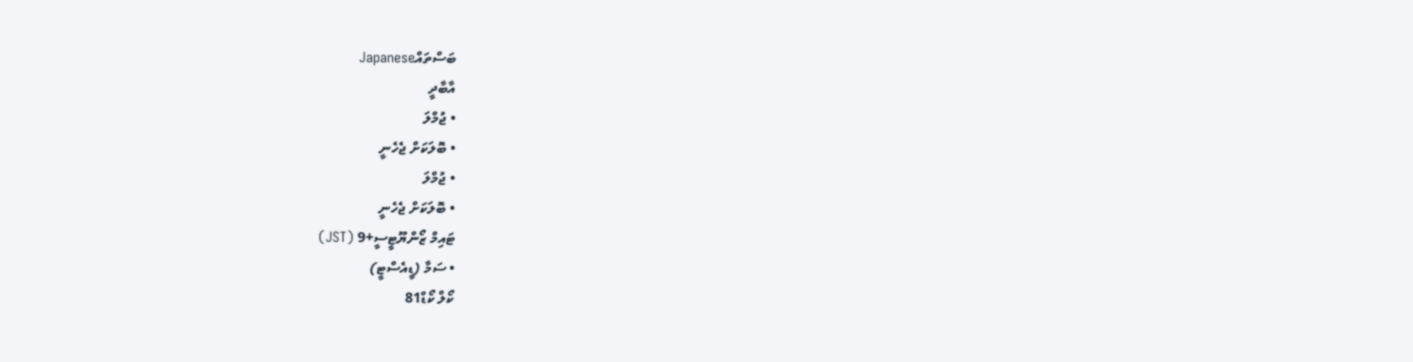ބަސްތައްJapanese
އާބާދީ
• ޖުމްލަ
• ބޮލަކަށް ޖެހެނީ
• ޖުމްލަ
• ބޮލަކަށް ޖެހެނީ
ޓައިމް ޒޯންޔޫޓީސީ+9 (JST)
• ސަމާ (ޑީއެސްޓީ)
ކޯލް ކޯޑް81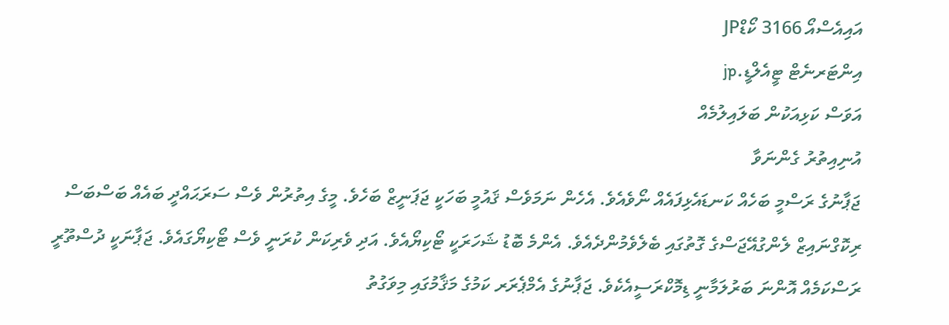އައިއެސްއޯ 3166 ކޯޑްJP
އިންޓަރނެޓް ޓީއެލްޑީ.jp
އަވަސް ކަޅިއަކުން ބަލައިލުމެއް
އުނިއިތުރު ގެންނަވާ
ޖަޕާނުގެ ރަސްމީ ބަހެއް ކަނޑައެޅިފައެއް ނޯވެއެވެ. އެހެން ނަމަވެސް ޤައުމީ ބަހަކީ ޖަޕަނީޒް ބަހެވެ. މީގެ އިތުރުން ވެސް ސަރަޙައްދީ ބައެއް ބަސްބަސް ރިކޮގްނައިޒް ލެންގުއޭޖަސްގެ ގޮތުގައި ބެލެވެމުންދެއެވެ. އެންމެ ބޮޑު ޝަހަރަކީ ޓޯކިޔޯއެވެ. އަދި ވެރިކަން ކުރަނީ ވެސް ޓޯކިޔޯގައެވެ. ޖަޕާނަކީ ދުސްތޫރީ ރަސްކަމެއް އޮންނަ ބަރުލަމާނީ ޑިމޮކްރަސީއެކެވެ. ޖަޕާނުގެ އެމްޕެރަރ ކަމުގެ މަޤާމުގައި މިވަގުތު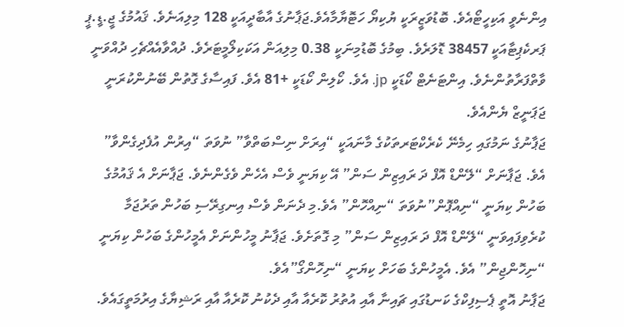އިންނެވީ އަކިހީޓޯއެވެ. ބޮޑުވަޒީރަކީ ޔުކިޔޯ ހަޓޮޔާމާއެވެ.ޖަޕާނުގެ އާބާދީއަކީ 128 މިލިއަނެވެ. ޤައުމުގެ ޖީ.ޑީ.ޕީ ޕަރކެޕިޓާއަކީ 38457 ޑޮލަރެވެ. ބިމުގެ ބޮޑުމިނަކީ 0.38 މިލިއަން އަކަކިލޯމީޓަރެވެ. ދުއްވާއެއްޗެހި ދުއްވަނީ ވާތްފަރާތުންނެވެ. އިންޓަނެޓް ކޯޑަކީ jp. އެވެ. ކޯލިން ކޯޑަކީ +81 އެވެ. ފައިސާގެ ގޮތުން ބޭނުންކުރަނީ ޖަޕަނީޒް ޔެންއެވެ.
ޖަޕާނުގެ ނަމުގައި ހިމެނޭ ކެރެކްޓަރތަކުގެ މާނައަކީ “އިރަށް ނިސްބަތްވާ” ނުވަތަ “އިރުން އުފެދިގެންވާ” އެވެ. ޖަޕާނަށް “ލޭންޑް އޮފް ދަ ރައިޒިން ސަން” އޭ ކިޔަނީ ވެސް އެހެން ވެގެންނެވެ. ޖަޕާނަށް އެ ޤައުމުގެ ބަހުން ކިޔަނީ “ނިއްޕޮން”ނުވަތަ “ނިއްހޮން” އެވެ.މި ދެނަން ވެސް އިނގިރޭސި ބަހުން ތަރުޖަމާ ކުރެވިފައިވަނީ “ލޭންޑް އޮފް ދަ ރައިޒިން ސަން” މި ގޮތަށެވެ. ޖަޕާނު މީހުންނަށް އެމީހުންގެ ބަހުން ކިޔަނީ “ނިހޮންޖިން” އެވެ. އެމީހުންގެ ބަހަށް ކިޔަނީ “ނިހޮންގޯ”އެވެ.
ޖަޕާނު އޮތީ ޕެސިފިކްގެ ކަނޑުގައި ޗައިނާ އާއި އުތުރު ކޮރެއާ އާއި ދެކުނު ކޮރެއާ އާއި ރަޝިޔާގެ އިރުމަތީގައެވެ.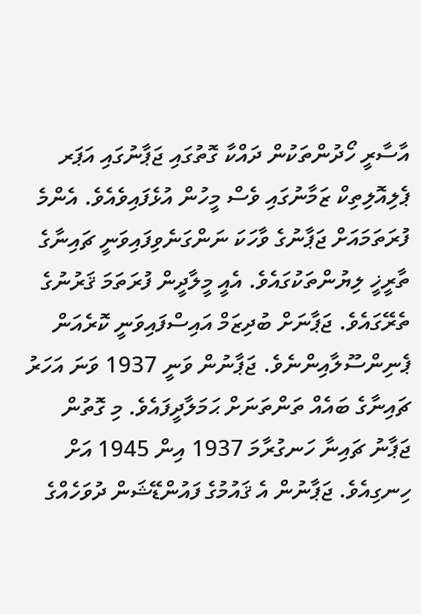އާސާރީ ހޯދުންތަކުން ދައްކާ ގޮތުގައި ޖަޕާނުގައި އަޕަރ ޕެލިއޮލިތިކް ޒަމާނުގައި ވެސް މީހުން އުޅެފައިވެއެވެ. އެންމެ ފުރަތަމައަށް ޖަޕާނުގެ ވާހަކަ ނަންގަނެވިފައިވަނީ ޗައިނާގެ ތާރީޚީ ލިޔުންތަކުގައެވެ. އެއީ މީލާދީން ފުރަތަމަ ޤަރުނުގެ ތެރޭގައެވެ. ޖަޕާނަށް ބުދިޒަމް އައިސްފައިވަނީ ކޮރެއަން ޕެނިންސޫލާއިންނެވެ. ޖަޕާނުން ވަނީ 1937 ވަނަ އަހަރު ޗައިނާގެ ބައެއް ތަންތަނަށް ޙަމަލާދީފައެވެ. މި ގޮތުން ޖަޕާނު ޗައިނާ ހަނގުރާމަ 1937 އިން 1945 އަށް ހިނގިއެވެ. ޖަޕާނުން އެ ޤައުމުގެ ފައުންޑޭޝަން ދުވަހެއްގެ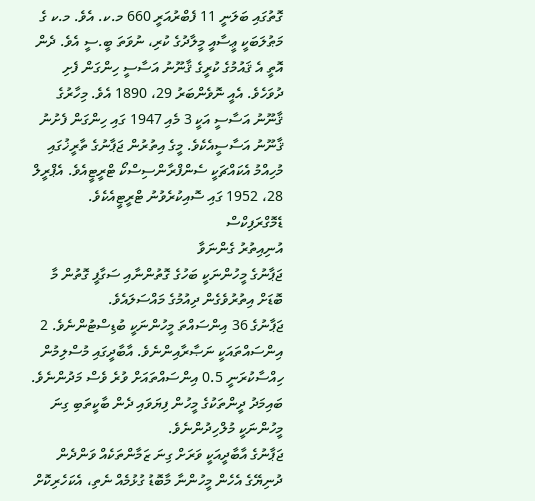ގޮތުގައި ބަލަނީ 11 ފެބްރުއަރީ 660 މ.ކ. އެވެ. މ.ކ ގެ މަޠުލަބަކީ ޢީސާއީ މީލާދުގެ ކުރި، ނުވަތަ ބީ.ސީ އެވެ. ދެން އޮތީ އެ ޤައުމުގެ ކުރީގެ ޤާނޫނު އަސާސީ ހިންގަން ފެށި ދުވަހެވެ. އެއީ ނޮވެންބަރު 29، 1890 އެވެ. މިހާރުގެ ޤާނޫނު އަސާސީ އަކީ 3 މެއި 1947 ގައި ހިންގަން ފެށުނު ޤާނޫނު އަސާސީއެކެވެ. މީގެ އިތުރުން ޖަޕާނުގެ ތާރީޚުގައި މުހިއްމު އެކައްޗަކީ ސެންފްރާންސިސްކޯ ޓްރީޓީއެވެ. އެޕްރީލް 28، 1952 ގައި ސޮއިކުރެވުނު ޓްރީޓީއެކެވެ.
ޑެމޮގްރަފިކްސް
އުނިއިތުރު ގެންނަވާ
ޖަޕާނުގެ މީހުންނަކީ ބަހުގެ ގޮތުންނާއި ސަގާފީ ގޮތުން މާ ބޮޑަށް އިތުރުވެގެން ދިއުމުގެ މައްސަލައެވެ.
ޖަޕާނުގެ 36 އިންސައްތަ މީހުންނަކީ ބުޑިސްޓުންނެވެ. 2 އިންސައްތައަކީ ނަޞާރާއިންނެވެ. އާބާދީގައި މުސްލިމުން ހިއްސާކުރަނީ 0.5 އިންސައްތައަށް ވުރެ ވެސް މަދުންނެވެ. ބައިމަދު ދީންތަކުގެ މީހުން ފިޔަވައި ދެން ބާކީތަބި ގިނަ މީހުންނަކީ މުލްހިދުންނެވެ.
ޖަޕާނުގެ އާބާދީއަކީ ވަރަށް ގިނަ ޒަމާންތަކެއް ވަންދެން ދުނިޔޭގެ އެހެން މީހުންނާ މާބޮޑު ގުޅުމެއް ނެތި، އެކަހެރިކޮށް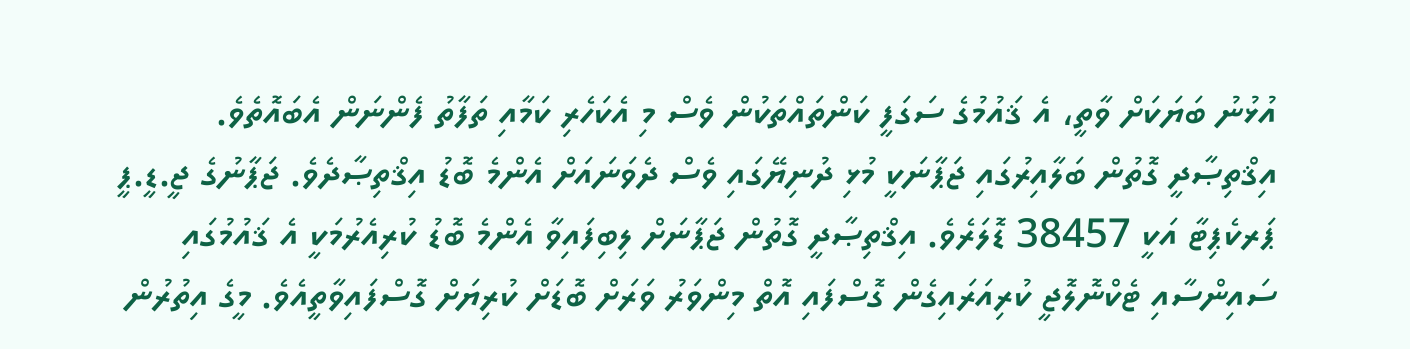އުޅުނު ބަޔަކަށް ވާތީ، އެ ޤައުމުގެ ސަގަފީ ކަންތައްތަކުން ވެސް މި އެކަހެރި ކަމާއި ތަފާތު ފެންނަން އެބައޮތެވެ.
އިޤްތިޞާދީ ގޮތުން ބަލާއިރުގައި ޖަޕާނަކީ މުޅި ދުނިޔޭގައި ވެސް ދެވަނައަށް އެންމެ ބޮޑު އިޤްތިޞާދެވެ. ޖަޕާނުގެ ޖީ.ޑީ.ޕީ ޕަރކެޕިޓާ އަކީ 38457 ޑޮލަރެވެ. އިޤްތިޞާދީ ގޮތުން ޖަޕާނަށް ލިބިފައިވާ އެންމެ ބޮޑު ކުރިއެރުމަކީ އެ ޤައުމުގައި ސައިންސާއި ޓެކްނޮލޮޖީ ކުރިއަރައިގެން ގޮސްފައި އޮތް މިންވަރު ވަރަށް ބޮޑަށް ކުރިޔަށް ގޮސްފައިވާތީއެވެ. މީގެ އިތުރުން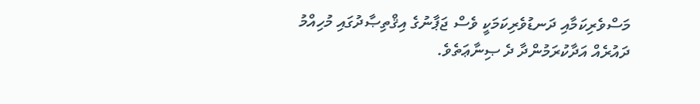މަސްވެރިކަމާއި ދަނޑުވެރިކަމަކީ ވެސް ޖަޕާނުގެ އިޤްތިޞާދުގައި މުހިއްމު ދައުރެއް އަދާކުރަމުންދާ ދެ ޞިނާޢަތެވެ.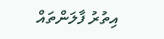އިތުރު ފާލަންތައް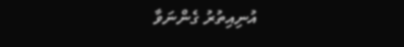އުނިއިތުރު ގެންނަވާ